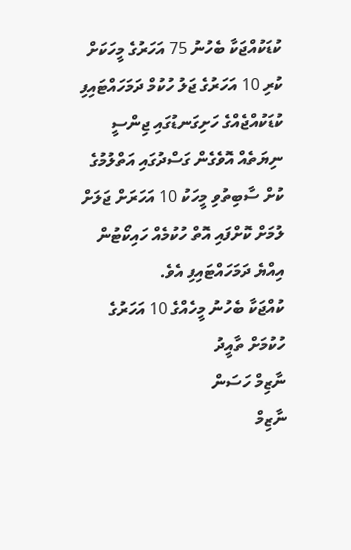ކުޑަކުއްޖަކާ ބެހުނު 75 އަހަރުގެ މީހަކަށް ކުރި 10 އަހަރުގެ ޖަލު ހުކުމް ދަމަހައްޓައިފި
ކުޑަކުއްޖެއްގެ ހަށިގަނޑުގައި ޖިންސީ ނިޔަތެއް އޮވެގެން ގަސްދުގައި އަތްލުމުގެ ކުށް ސާބިތުވި މީހަކު 10 އަހަރަށް ޖަލަށް ލުމަށް ކޮށްފައި އޮތް ހުކުމެއް ހައިކޯޓުން އިއްޔެ ދަމަހައްޓައިފި އެވެ.
ކުއްޖަކާ ބެހުނު މީހެއްގެ 10 އަހަރުގެ ހުކުމަށް ތާއީދު
ނާޒިމް ހަސަން
ނާޒިމް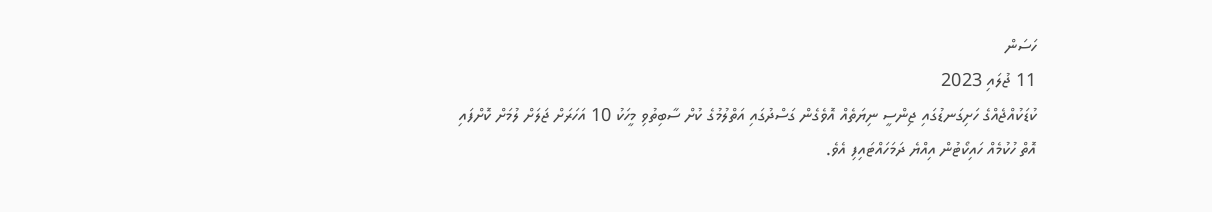ހަސަން
11 ޖުލައި 2023
ކުޑަކުއްޖެއްގެ ހަށިގަނޑުގައި ޖިންސީ ނިޔަތެއް އޮވެގެން ގަސްދުގައި އަތްލުމުގެ ކުށް ސާބިތުވި މީހަކު 10 އަހަރަށް ޖަލަށް ލުމަށް ކޮށްފައި އޮތް ހުކުމެއް ހައިކޯޓުން އިއްޔެ ދަމަހައްޓައިފި އެވެ.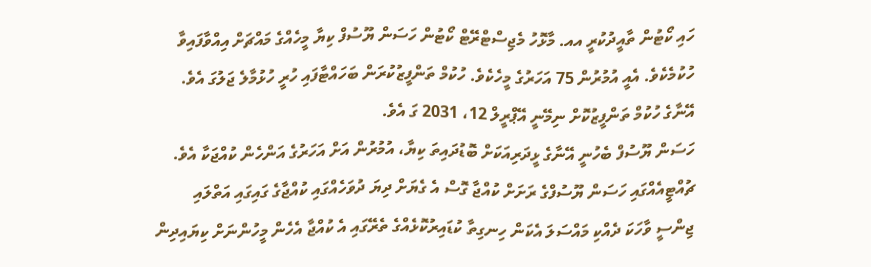ހައި ކޯޓުން ތާއީދުކުރީ އއ. މާޅޮހު މެޖިސްޓްރޭޓް ކޯޓުން ހަސަން ޔޫސުފް ކިޔާ މީހެއްގެ މައްޗަށް އިއްވާފައިވާ ހުކުމެކެވެ. އެއީ އުމުރުން 75 އަހަރުގެ މީހެކެވެ. ހުކުމް ތަންފީޒުކުރަން ބަހައްޓާފައި ހުރީ ހުޅުމާލެ ޖަލުގަ އެވެ. އޭނާގެ ހުކުމް ތަންފީޒުކޮށް ނިމޭނީ އޭޕްރީލް 12، 2031 ގަ އެވެ.
ހަސަން ޔޫސުފް ބެހުނީ އޭނާގެ ޅީދަރިއަކަށް ބޮޑުދައިތަ ކިޔާ، އުމުރުން އަށް އަހަރުގެ އަންހެން ކުއްޖަކާ އެވެ. ޗުއްޓީއެއްގައި ހަސަން ޔޫސުފްގެ ރަށަށް ކުއްޖާ ގޮސް އެ ގެޔަށް ދިޔަ ދުވަހެއްގައި ކުއްޖާގެ ގައިގައި އަތްލައި ޖިންސީ ވާހަކަ ދެއްކި މައްސަލަ އެކަން ހިނގިތާ ކުޑައިރުކޮޅެއްގެ ތެރޭގައި އެ ކުއްޖާ އެހެން މީހުންނަށް ކިޔައިދިން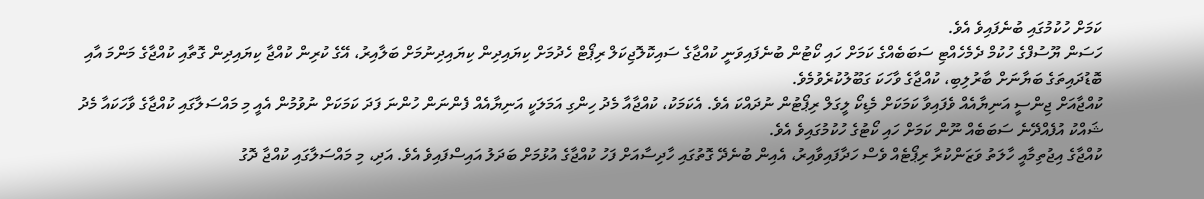ކަމަށް ހުކުމުގައި ބުނެފައިވެ އެވެ.
ހަސަން ޔޫސުފްގެ ހުކުމް ދެމެހެއްޓި ސަބަބެއްގެ ކަމަށް ހައި ކޯޓުން ބުނެފައިވަނީ ކުއްޖާގެ ސައިކޮލޮޖިކަލް ރިޕޯޓް ހެދުމަށް ކިޔައިދިން ކިޔައިދިނުމަށް ބަލާއިރު، އޭގެ ކުރިން ކުއްޖާ ކިޔައިދިން ގޮތާއި ކުއްޖާގެ މަންމަ އާއި ބޮޑުދައިތަގެ ބަޔާނަށް ބާރުލިބި، ކުއްޖާގެ ވާހަކަ ގަބޫލުކުރެވުމެވެ.
ކުއްޖާއަށް ޖިންސީ އަނިޔާއެއް ވެފައިވާ ކަމަކަށް މެޑިކޯ ލީގަލް ރިޕޯޓުން ނުދައްކަ އެވެ. އެކަމަކު، ކުއްޖާއާ މެދު ހިންގި އަމަލަކީ އަނިޔާއެއް ފެންނަން ހުންނަ ފަދަ ކަމަކަށް ނުވުމުން އެއީ މި މައްސަލާގައި ކުއްޖާގެ ވާހަކައާ މެދު ޝައްކު އުފެއްދޭނެ ސަބަބެއް ނޫން ކަމަށް ހައި ކޯޓުގެ ހުކުމުގައިވެ އެވެ.
ކުއްޖާގެ އިޖުތިމާއީ ހާލަތު ވަޒަންކުރާ ރިޕޯޓެއް ވެސް ހަދާފައިވާއިރު، އެއިން ބުނެދޭ ގޮތުގައި ހާދިސާއަށް ފަހު ކުއްޖާގެ އުޅުމަށް ބަދަލު އައިސްފައިވެ އެވެ. އަދި، މި މައްސަލާގައި ކުއްޖާ ދޮގު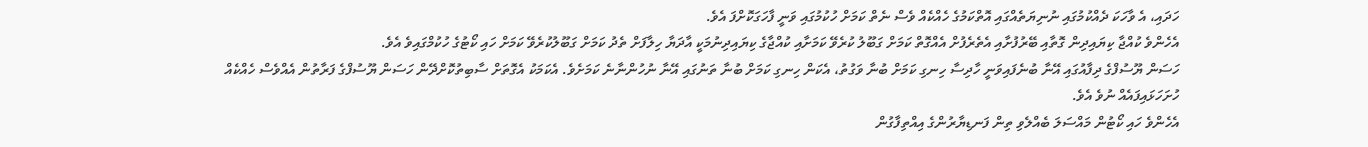ހަދައި، އެ ވާހަކަ ދެއްކުމުގައި ނުނިޔަތެއްގައި އޮތްކަމުގެ ހެއްކެއް ވެސް ނެތް ކަމަށް ހުކުމުގައި ވަނީ ފާހަގަކޮށްފަ އެވެ.
އެހެންވެ ކުއްޖާ ކިޔައިދިން ގޮތާއި ބޭރުފުށާއި އެތެރެފުށް އެއްގޮތް ކަމަށް ގަބޫލު ކުރެވޭ ކަމަށާއި ކުއްޖާގެ ކިޔައިދިނުމަކީ އާދަޔާ ހިލާފަށް ތެދު ކަމަށް ގަބޫލުކުރެވޭ ކަމަށް ހައި ކޯޓުގެ ހުކުމްގައިވެ އެވެ.
ހަސަން ޔޫސުފްގެ ދިފާއުގައި އޭނާ ބުނެފައިވަނީ ހާދިސާ ހިނގި ކަމަށް ބުނާ ވަގުތު، އެކަން ހިނގި ކަމަށް ބުނާ ތަނުގައި އޭނާ ނުހުންނާނެ ކަމަށެވެ. އެކަމަކު އެގޮތަށް ސާބިތުކޮށްދޭން ހަސަން ޔޫސުފްގެ ފަރާތުން އެއްވެސް ހެއްކެއް ހުށަހަޅައިފައެއް ނުވެ އެވެ.
އެހެންވެ ހައި ކޯޓުން މައްސަލަ ބެއްލެވި ތިން ފަނޑިޔާރުންގެ އިއްތިފާގުން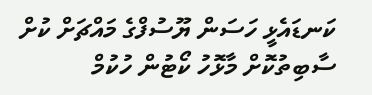ކަނޑައެޅީ ހަސަން ޔޫސުފްގެ މައްޗަށް ކުށް ސާބިތުކޮށް މާޅޮހު ކޯޓުން ހުކުމް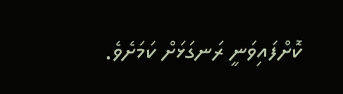ކޮށްފައިވަނީ ރަނގަޅަށް ކަމަށެވެ.